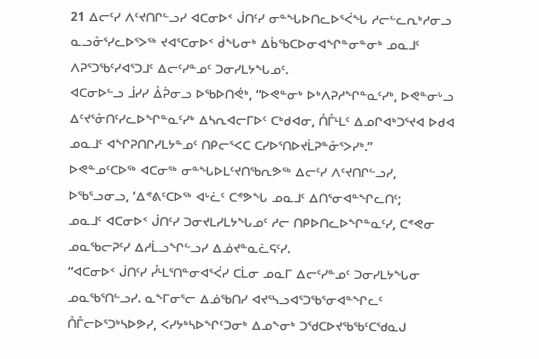21 ᐃᓕᑦᓯ ᐱᑦᔪᑎᒋᓪᓗᓯ ᐊᑕᓂᐅᑉ ᒎᑎᑦᓯ ᓂᓐᖓᐅᑎᓚᐅᕐᐹᖓ ᓱᓕᓪᓚᕆᒃᓱᓂᓗ ᓇᓗᓁᕐᓯᓚᐅᕐᐳᖅ ᔪᐊᕐᑕᓂᐅᑉ ᑰᖓᓂᒃ ᐃᑳᖃᑕᐅᓂᐊᖏᓐᓂᓐᓂᒃ ᓄᓇᒧᑦ ᐱᕈᕐᑐᖃᑦᓯᐊᕐᑐᒧᑦ ᐃᓕᑦᓯᓐᓄᑦ ᑐᓂᓯᒪᔭᖓᓄᑦ.
ᐊᑕᓂᐅᓪᓗ ᒨᓯᓯ ᐂᕉᓂᓗ ᐅᖃᐅᑎᕚᒃ, “ᐅᕙᓐᓂᒃ ᐅᒃᐱᕈᓱᖏᓐᓇᑦᓯᒃ, ᐅᕙᓐᓂᒡᓗ ᐃᑦᔪᕐᓁᑎᑦᓯᓚᐅᖏᓐᓇᑦᓯᒃ ᐃᓴᕆᐊᓕᒥᐅᑦ ᑕᒃᑯᐊᓂ, ᑍᒤᒻᒪᑦ ᐃᓄᒋᐊᒃᑐᕐᔪᐊ ᐅᑯᐊ ᓄᓇᒧᑦ ᐊᖏᕈᑎᒋᓯᒪᔭᓐᓄᑦ ᑎᑭᓕᕐᐸᑕ ᑕᓯᐅᕐᑎᐅᔪᒫᕈᓐᓁᕐᐳᓯᒃ.”
ᐅᕙᓐᓄᑦᑕᐅᖅ ᐊᑕᓂᖅ ᓂᓐᖓᐅᒪᑦᔪᑎᖃᕆᕗᖅ ᐃᓕᑦᓯ ᐱᑦᔪᑎᒋᓪᓗᓯ, ᐅᖃᕐᓗᓂᓗ, ‘ᐃᕝᕕᑦᑕᐅᖅ ᐊᒡᓛᑦ ᑕᕝᕗᖓ ᓄᓇᒧᑦ ᐃᑎᕐᓂᐊᓐᖏᓚᑎᑦ;
ᓄᓇᒧᑦ ᐊᑕᓂᐅᑉ ᒎᑎᑦᓯ ᑐᓂᔪᒪᓯᒪᔭᖓᓄᑦ ᓱᓕ ᑎᑭᐅᑎᓚᐅᖏᓐᓇᑦᓯ, ᑕᕝᕙᓂ ᓄᓇᖃᓕᕈᑦᓯ ᐃᓱᒫᓗᖏᓪᓗᓯ ᐃᓅᔪᓐᓇᓛᕋᑦᓯ.
“ᐊᑕᓂᐅᑉ ᒎᑎᑦᓯ ᓮᒻᒪᕐᑎᓐᓂᐊᕐᐹᓯ ᑕᒫᓂ ᓄᓇᒥ ᐃᓕᑦᓯᓐᓄᑦ ᑐᓂᓯᒪᔭᖓᓂ ᓄᓇᖃᕐᑎᓪᓗᓯ. ᓇᖕᒥᓂᕐᓕ ᐃᓅᖃᑎᓯ ᐊᔪᕐᓴᓗᐊᕐᑐᖃᕐᓂᐊᓐᖏᓚᑦ
ᑍᒤᓕᐅᕐᑐᒃᓴᐅᕗᓯ, ᐸᓯᔭᒃᓴᐅᖏᑦᑐᓂᒃ ᐃᓄᖕᓂᒃ ᑐᖁᑕᐅᔪᖃᖃᑦᑕᖁᓇᒍ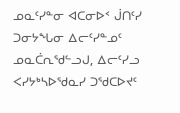ᓄᓇᑦᓯᓐᓂ ᐊᑕᓂᐅᑉ ᒎᑎᑦᓯ ᑐᓂᔭᖓᓂ ᐃᓕᑦᓯᓐᓄᑦ ᓄᓇᑖᕆᖁᓪᓗᒍ, ᐃᓕᑦᓯᓗ ᐸᓯᔭᒃᓴᐅᖁᓇᓯ ᑐᖁᑕᐅᔪᑦ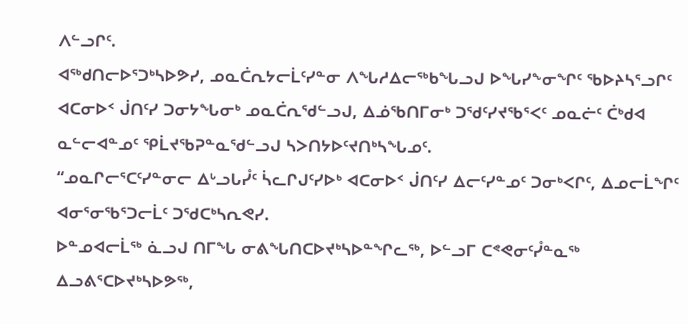ᐱᓪᓗᒋᑦ.
ᐊᖅᑯᑎᓕᐅᕐᑐᒃᓴᐅᕗᓯ, ᓄᓇᑖᕆᔭᓕᒫᑦᓯᓐᓂ ᐱᖓᓱᐃᓕᖅᑲᖓᓗᒍ ᐅᖓᓯᖕᓂᖏᑦ ᖃᐅᔨᓴᕐᓗᒋᑦ ᐊᑕᓂᐅᑉ ᒎᑎᑦᓯ ᑐᓂᔭᖓᓂᒃ ᓄᓇᑖᕆᖁᓪᓗᒍ, ᐃᓅᖃᑎᒥᓂᒃ ᑐᖁᑦᓯᔪᖃᕐᐸᑦ ᓄᓇᓖᑦ ᑖᒃᑯᐊ ᓇᓪᓕᐊᓐᓄᑦ ᕿᒫᔪᖃᕈᓐᓇᖁᓪᓗᒍ ᓴᐳᑎᔭᐅᑦᔪᑎᒃᓴᖓᓄᑦ.
“ᓄᓇᒋᓕᕐᑕᑦᓯᓐᓂᓕ ᐃᒡᓗᒐᓮᑦ ᓵᓚᒋᒍᑦᓯᐅᒃ ᐊᑕᓂᐅᑉ ᒎᑎᑦᓯ ᐃᓕᑦᓯᓐᓄᑦ ᑐᓂᒃᐸᒋᑦ, ᐃᓄᓕᒫᖏᑦ ᐊᓂᕐᓂᖃᕐᑐᓕᒫᑦ ᑐᖁᑕᒃᓴᕆᕙᓯ.
ᐅᓐᓄᐊᓕᒫᖅ ᓈᓗᒍ ᑎᒥᖓ ᓂᕕᖓᑎᑕᐅᔪᒃᓴᐅᓐᖏᓚᖅ, ᐅᓪᓗᒥ ᑕᕝᕙᓂᑦᓮᓐᓇᖅ ᐃᓗᕕᕐᑕᐅᔪᒃᓴᐅᕗᖅ,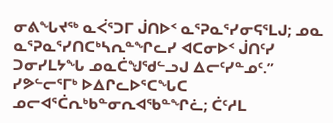ᓂᕕᖓᔪᖅ ᓇᐹᕐᑐᒥ ᒎᑎᐅᑉ ᓇᕐᕈᓇᕐᓯᓂᕋᕐᒪᒍ; ᓄᓇ ᓇᕐᕈᓇᕐᓯᑎᑕᒃᓴᕆᓐᖏᓚᓯ ᐊᑕᓂᐅᑉ ᒎᑎᑦᓯ ᑐᓂᓯᒪᔭᖓ ᓄᓇᑖᖑᖁᓪᓗᒍ ᐃᓕᑦᓯᓐᓄᑦ.”
ᓯᕗᓪᓕᕐᒥᒃ ᐅᐃᒋᓚᐅᕐᑕᖓᑕ ᓄᓕᐊᕐᑖᕆᒃᑲᓐᓂᕆᐊᖃᓐᖏᓛ; ᑖᑦᓱᒪ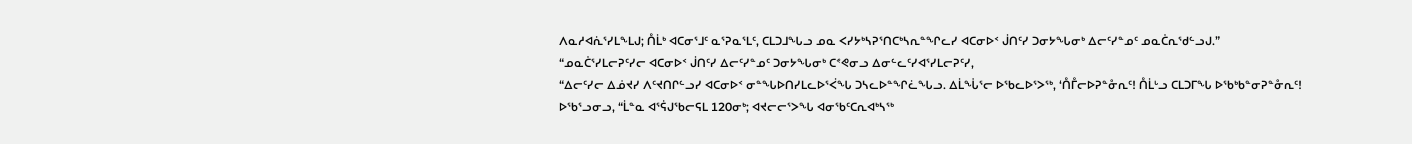ᐱᓇᓱᐊᕇᕐᓯᒪᖕᒪᒍ; ᑍᒫᒃ ᐊᑕᓂᕐᒧᑦ ᓇᕐᕈᓇᕐᒪᑦ, ᑕᒪᑐᒧᖓᓗ ᓄᓇ ᐸᓯᔭᒃᓴᕈᕐᑎᑕᒃᓴᕆᓐᖏᓚᓯ ᐊᑕᓂᐅᑉ ᒎᑎᑦᓯ ᑐᓂᔭᖓᓂᒃ ᐃᓕᑦᓯᓐᓄᑦ ᓄᓇᑖᕆᖁᓪᓗᒍ.”
“ᓄᓇᑖᕐᓯᒪᓕᕈᑦᓯᓕ ᐊᑕᓂᐅᑉ ᒎᑎᑦᓯ ᐃᓕᑦᓯᓐᓄᑦ ᑐᓂᔭᖓᓂᒃ ᑕᕝᕙᓂᓗ ᐃᓂᓪᓚᑦᓯᐊᕐᓯᒪᓕᕈᑦᓯ,
“ᐃᓕᑦᓯᓕ ᐃᓅᔪᓯ ᐱᑦᔪᑎᒋᓪᓗᓯ ᐊᑕᓂᐅᑉ ᓂᓐᖓᐅᑎᓯᒪᓚᐅᕐᐹᖓ ᑐᓴᓚᐅᓐᖏᓛᖓᓗ. ᐃᒫᖔᕐᓕ ᐅᖃᓚᐅᕐᐳᖅ, ‘ᑍᒤᓕᐅᕈᓐᓁᕆᑦ! ᑍᒫᒡᓗ ᑕᒪᑐᒥᖓ ᐅᖃᒃᑲᓐᓂᕈᓐᓁᕆᑦ!
ᐅᖃᕐᓗᓂᓗ, “ᒫᓐᓇ ᐊᕐᕌᒍᖃᓕᕋᒪ 120ᓂᒃ; ᐊᔪᓕᓕᕐᐳᖓ ᐊᓂᖃᑦᑕᕆᐊᒃᓴᖅ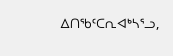ᐃᑎᖃᑦᑕᕆᐊᒃᓴᕐᓗ,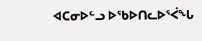ᐊᑕᓂᐅᓪᓗ ᐅᖃᐅᑎᓚᐅᕐᐹᖓ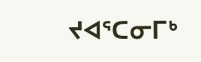ᔪᐊᕐᑕᓂᒥᒃ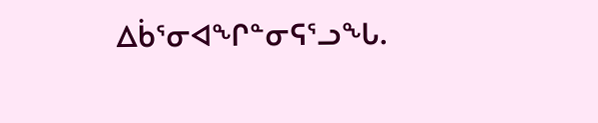ᐃᑳᕐᓂᐊᖏᓐᓂᕋᕐᓗᖓ.